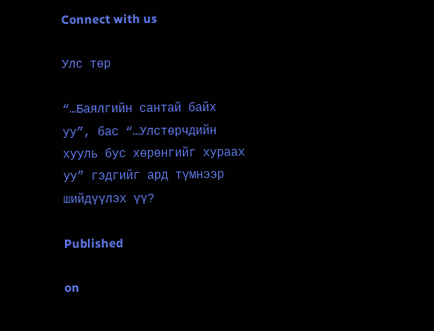Connect with us

Улс төр

“…Баялгийн сантай байх уу”, бас “…Улстөрчдийн хууль бус хөрөнгийг хураах уу” гэдгийг ард түмнээр шийдүүлэх үү?

Published

on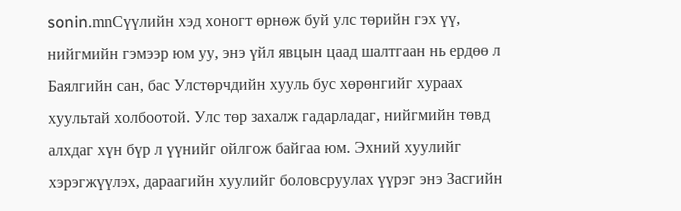sonin.mnСүүлийн хэд хоногт өрнөж буй улс төрийн гэх үү, нийгмийн гэмээр юм уу, энэ үйл явцын цаад шалтгаан нь ердөө л Баялгийн сан, бас Улстөрчдийн хууль бус хөрөнгийг хураах хуультай холбоотой. Улс төр захалж гадарладаг, нийгмийн төвд алхдаг хүн бүр л үүнийг ойлгож байгаа юм. Эхний хуулийг хэрэгжүүлэх, дараагийн хуулийг боловсруулах үүрэг энэ Засгийн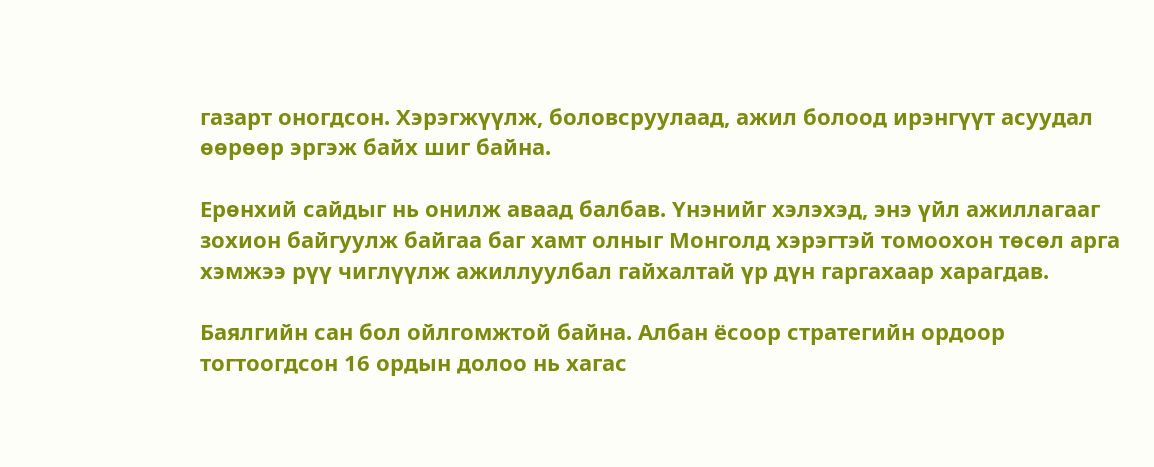газарт оногдсон. Хэрэгжүүлж, боловсруулаад, ажил болоод ирэнгүүт асуудал өөрөөр эргэж байх шиг байна.

Ерөнхий сайдыг нь онилж аваад балбав. Үнэнийг хэлэхэд, энэ үйл ажиллагааг зохион байгуулж байгаа баг хамт олныг Монголд хэрэгтэй томоохон төсөл арга хэмжээ рүү чиглүүлж ажиллуулбал гайхалтай үр дүн гаргахаар харагдав.

Баялгийн сан бол ойлгомжтой байна. Албан ёсоор стратегийн ордоор тогтоогдсон 16 ордын долоо нь хагас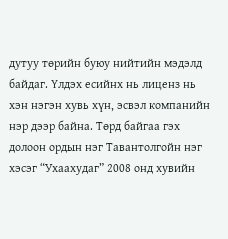дутуу төрийн буюу нийтийн мэдэлд байдаг. Үлдэх есийнх нь лиценз нь хэн нэгэн хувь хүн, эсвэл компанийн нэр дээр байна. Төрд байгаа гэх долоон ордын нэг Тавантолгойн нэг хэсэг “Ухаахудаг” 2008 онд хувийн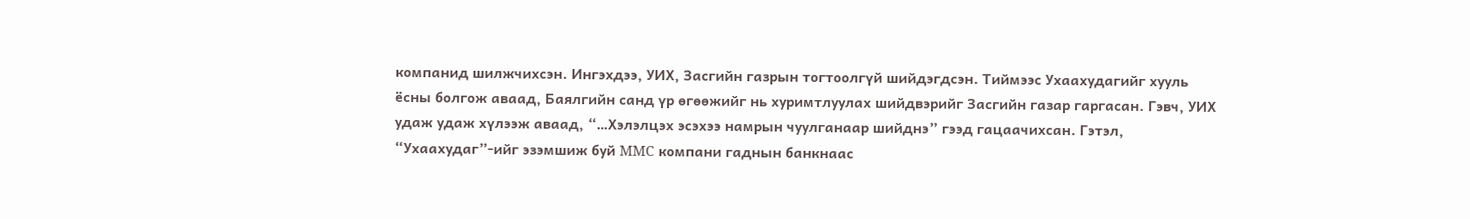компанид шилжчихсэн. Ингэхдээ, УИХ, Засгийн газрын тогтоолгүй шийдэгдсэн. Тиймээс Ухаахудагийг хууль ёсны болгож аваад, Баялгийн санд үр өгөөжийг нь хуримтлуулах шийдвэрийг Засгийн газар гаргасан. Гэвч, УИХ удаж удаж хүлээж аваад, “…Хэлэлцэх эсэхээ намрын чуулганаар шийднэ” гээд гацаачихсан. Гэтэл, “Ухаахудаг”-ийг эзэмшиж буй MMC компани гаднын банкнаас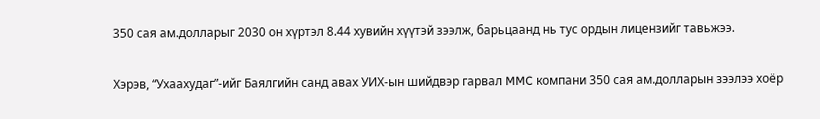350 сая ам.долларыг 2030 он хүртэл 8.44 хувийн хүүтэй зээлж, барьцаанд нь тус ордын лицензийг тавьжээ.

Хэрэв, “Ухаахудаг”-ийг Баялгийн санд авах УИХ-ын шийдвэр гарвал MMC компани 350 сая ам.долларын зээлээ хоёр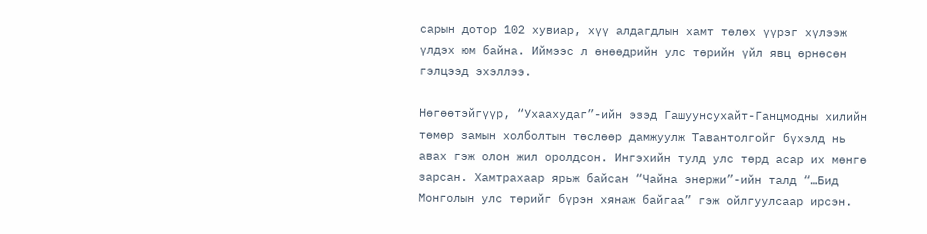сарын дотор 102 хувиар, хүү алдагдлын хамт төлөх үүрэг хүлээж үлдэх юм байна. Иймээс л өнөөдрийн улс төрийн үйл явц өрнөсөн гэлцээд эхэллээ.

Нөгөөтэйгүүр, “Ухаахудаг”-ийн эзэд Гашуунсухайт-Ганцмодны хилийн төмөр замын холболтын төслөөр дамжуулж Тавантолгойг бүхэлд нь авах гэж олон жил оролдсон. Ингэхийн тулд улс төрд асар их мөнгө зарсан. Хамтрахаар ярьж байсан “Чайна энержи”-ийн талд “…Бид Монголын улс төрийг бүрэн хянаж байгаа” гэж ойлгуулсаар ирсэн.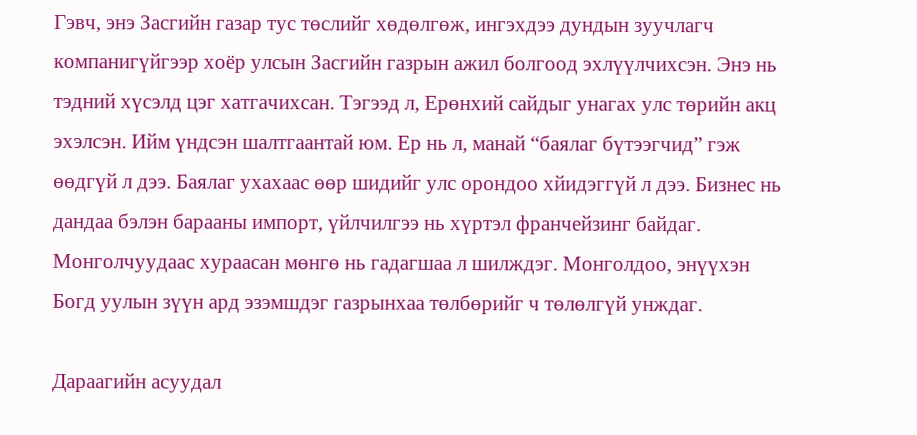Гэвч, энэ Засгийн газар тус төслийг хөдөлгөж, ингэхдээ дундын зуучлагч компанигүйгээр хоёр улсын Засгийн газрын ажил болгоод эхлүүлчихсэн. Энэ нь тэдний хүсэлд цэг хатгачихсан. Тэгээд л, Ерөнхий сайдыг унагах улс төрийн акц эхэлсэн. Ийм үндсэн шалтгаантай юм. Ер нь л, манай “баялаг бүтээгчид” гэж өөдгүй л дээ. Баялаг ухахаас өөр шидийг улс орондоо хйидэггүй л дээ. Бизнес нь дандаа бэлэн барааны импорт, үйлчилгээ нь хүртэл франчейзинг байдаг. Монголчуудаас хураасан мөнгө нь гадагшаа л шилждэг. Монголдоо, энүүхэн Богд уулын зүүн ард эзэмшдэг газрынхаа төлбөрийг ч төлөлгүй унждаг.

Дараагийн асуудал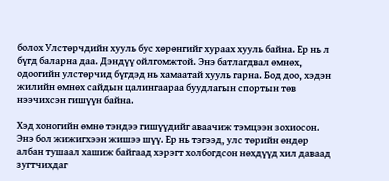болох Улстөрчдийн хууль бус хөрөнгийг хураах хууль байна. Ер нь л бүгд баларна даа. Дэндүү ойлгомжтой. Энэ батлагдвал өмнөх, одоогийн улстөрчид бүгдэд нь хамаатай хууль гарна. Бод доо, хэдэн жилийн өмнөх сайдын цалингаараа буудлагын спортын төв нээчихсэн гишүүн байна.

Хэд хоногийн өмнө тэндээ гишүүдийг аваачиж тэмцээн зохиосон. Энэ бол жижигхээн жишээ шүү. Ер нь тэгээд, улс төрийн өндөр албан тушаал хашиж байгаад хэрэгт холбогдсон нөхдүүд хил даваад зугтчихдаг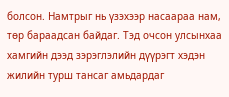болсон. Намтрыг нь үзэхээр насаараа нам, төр бараадсан байдаг. Тэд очсон улсынхаа хамгийн дээд зэрэглэлийн дүүрэгт хэдэн жилийн турш тансаг амьдардаг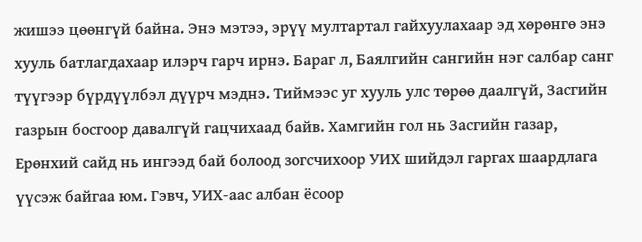жишээ цөөнгүй байна. Энэ мэтээ, эрүү мултартал гайхуулахаар эд хөрөнгө энэ хууль батлагдахаар илэрч гарч ирнэ. Бараг л, Баялгийн сангийн нэг салбар санг түүгээр бүрдүүлбэл дүүрч мэднэ. Тиймээс уг хууль улс төрөө даалгүй, Засгийн газрын босгоор давалгүй гацчихаад байв. Хамгийн гол нь Засгийн газар, Ерөнхий сайд нь ингээд бай болоод зогсчихоор УИХ шийдэл гаргах шаардлага үүсэж байгаа юм. Гэвч, УИХ-аас албан ёсоор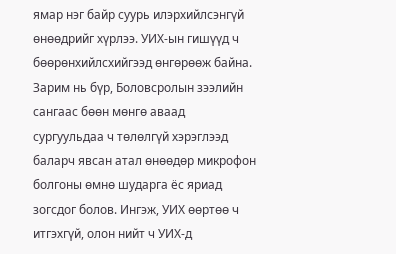ямар нэг байр суурь илэрхийлсэнгүй өнөөдрийг хүрлээ. УИХ-ын гишүүд ч бөөрөнхийлсхийгээд өнгөрөөж байна. Зарим нь бүр, Боловсролын зээлийн сангаас бөөн мөнгө аваад сургуульдаа ч төлөлгүй хэрэглээд баларч явсан атал өнөөдөр микрофон болгоны өмнө шударга ёс яриад зогсдог болов. Ингэж, УИХ өөртөө ч итгэхгүй, олон нийт ч УИХ-д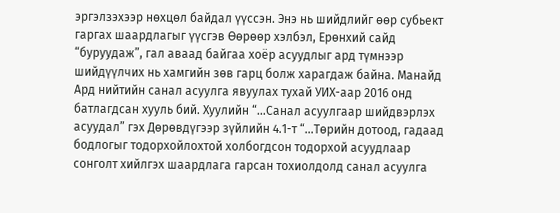эргэлзэхээр нөхцөл байдал үүссэн. Энэ нь шийдлийг өөр субьект гаргах шаардлагыг үүсгэв Өөрөөр хэлбэл, Ерөнхий сайд “буруудаж”, гал аваад байгаа хоёр асуудлыг ард түмнээр шийдүүлчих нь хамгийн зөв гарц болж харагдаж байна. Манайд Ард нийтийн санал асуулга явуулах тухай УИХ-аар 2016 онд батлагдсан хууль бий. Хуулийн “…Санал асуулгаар шийдвэрлэх асуудал” гэх Дөрөвдүгээр зүйлийн 4.1-т “…Төрийн дотоод, гадаад бодлогыг тодорхойлохтой холбогдсон тодорхой асуудлаар сонголт хийлгэх шаардлага гарсан тохиолдолд санал асуулга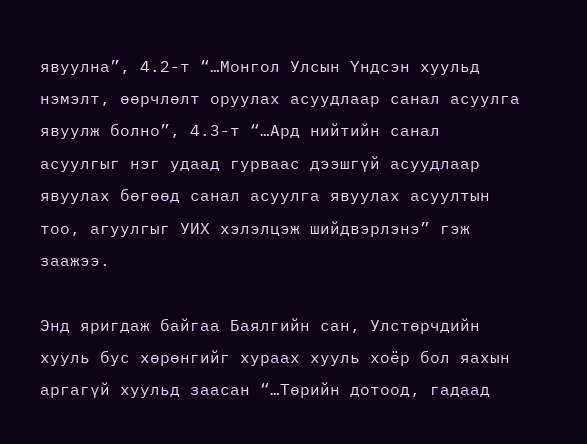явуулна”, 4.2-т “…Монгол Улсын Үндсэн хуульд нэмэлт, өөрчлөлт оруулах асуудлаар санал асуулга явуулж болно”, 4.3-т “…Ард нийтийн санал асуулгыг нэг удаад гурваас дээшгүй асуудлаар явуулах бөгөөд санал асуулга явуулах асуултын тоо, агуулгыг УИХ хэлэлцэж шийдвэрлэнэ” гэж заажээ.

Энд яригдаж байгаа Баялгийн сан, Улстөрчдийн хууль бус хөрөнгийг хураах хууль хоёр бол яахын аргагүй хуульд заасан “…Төрийн дотоод, гадаад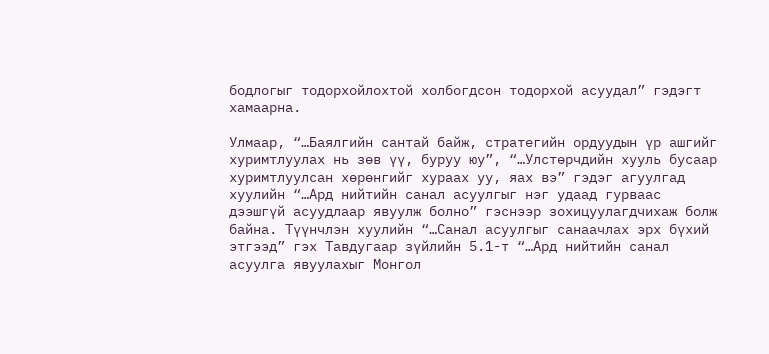бодлогыг тодорхойлохтой холбогдсон тодорхой асуудал” гэдэгт хамаарна.

Улмаар, “…Баялгийн сантай байж, стратегийн ордуудын үр ашгийг хуримтлуулах нь зөв үү, буруу юу”, “…Улстөрчдийн хууль бусаар хуримтлуулсан хөрөнгийг хураах уу, яах вэ” гэдэг агуулгад хуулийн “…Ард нийтийн санал асуулгыг нэг удаад гурваас дээшгүй асуудлаар явуулж болно” гэснээр зохицуулагдчихаж болж байна. Түүнчлэн хуулийн “…Санал асуулгыг санаачлах эрх бүхий этгээд” гэх Тавдугаар зүйлийн 5.1-т “…Ард нийтийн санал асуулга явуулахыг Монгол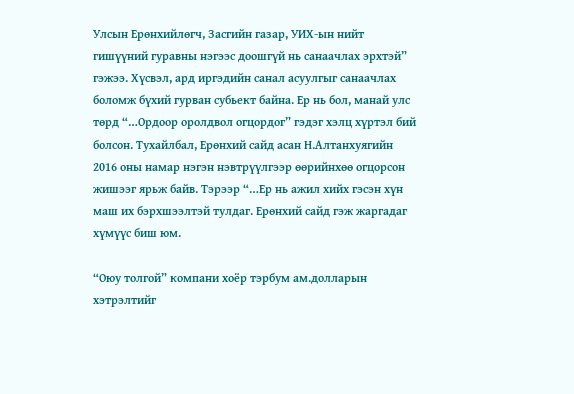Улсын Ерөнхийлөгч, Засгийн газар, УИХ-ын нийт гишүүний гуравны нэгээс доошгүй нь санаачлах эрхтэй” гэжээ. Хүсвэл, ард иргэдийн санал асуулгыг санаачлах боломж бүхий гурван субьект байна. Ер нь бол, манай улс төрд “…Ордоор оролдвол огцордог” гэдэг хэлц хүртэл бий болсон. Тухайлбал, Ерөнхий сайд асан Н.Алтанхуягийн 2016 оны намар нэгэн нэвтрүүлгээр өөрийнхөө огцорсон жишээг ярьж байв. Тэрээр “…Ер нь ажил хийх гэсэн хүн маш их бэрхшээлтэй тулдаг. Ерөнхий сайд гэж жаргадаг хүмүүс биш юм.

“Оюу толгой” компани хоёр тэрбум ам.долларын хэтрэлтийг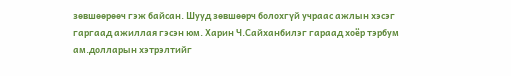зөвшөөрөөч гэж байсан. Шууд зөвшөөрч болохгүй учраас ажлын хэсэг гаргаад ажиллая гэсэн юм. Харин Ч.Сайханбилэг гараад хоёр тэрбум ам.долларын хэтрэлтийг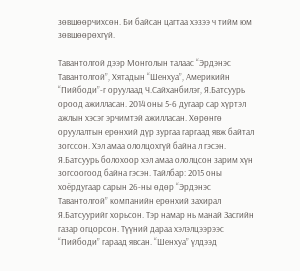зөвшөөрчихсөн. Би байсан цагтаа хэзээ ч тийм юм зөвшөөрөхгүй.

Тавантолгой дээр Монголын талаас “Эрдэнэс Тавантолгой”, Хятадын “Шенхуа”, Америкийн “Пийбоди”-г оруулаад Ч.Сайханбилэг, Я.Батсуурь ороод ажилласан. 2014 оны 5-6 дугаар сар хүртэл ажлын хэсэг эрчимтэй ажилласан. Хөрөнгө оруулалтын ерөнхий дүр зургаа гаргаад явж байтал зогссон. Хэл амаа ололцохгүй байна л гэсэн. Я.Батсуурь болохоор хэл амаа ололцсон зарим хүн зогсоогоод байна гэсэн. Тайлбар: 2015 оны хоёрдугаар сарын 26-ны өдөр “Эрдэнэс Тавантолгой” компанийн ерөнхий захирал Я.Батсуурийг хорьсон. Тэр намар нь манай Засгийн газар огцорсон. Түүний дараа хэлэлцээрээс “Пийбоди” гараад явсан. “Шенхуа” үлдээд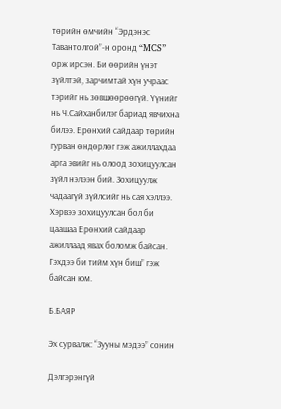төрийн өмчийн “Эрдэнэс Тавантолгой”-н оронд “MCS” орж ирсэн. Би өөрийн үнэт зүйлтэй, зарчимтай хүн учраас тэрийг нь зөвшөөрөөгүй. Үүнийг нь Ч.Сайханбилэг бариад явчихна билээ. Ерөнхий сайдаар төрийн гурван өндөрлөг гэж ажиллахдаа арга эвийг нь олоод зохицуулсан зүйл нэлээн бий. Зохицуулж чадаагүй зүйлсийг нь сая хэллээ. Хэрвээ зохицуулсан бол би цаашаа Ерөнхий сайдаар ажиллаад явах боломж байсан. Гэхдээ би тийм хүн биш” гэж байсан юм.

Б.БАЯР

Эх сурвалж: “Зууны мэдээ” сонин

Дэлгэрэнгүй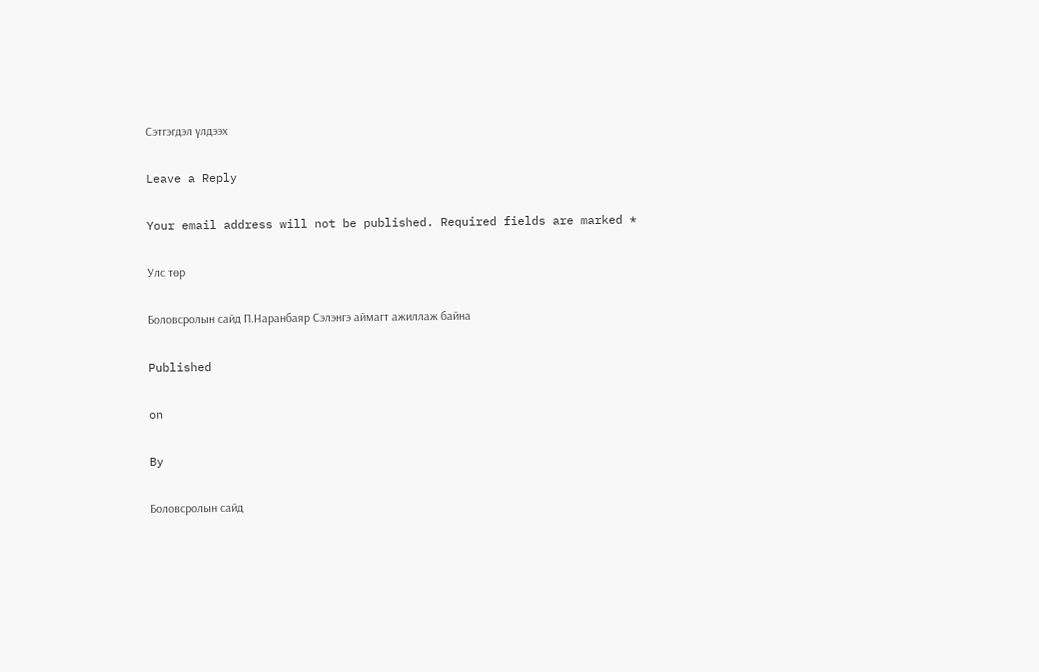Сэтгэгдэл үлдээх

Leave a Reply

Your email address will not be published. Required fields are marked *

Улс төр

Боловсролын сайд П.Наранбаяр Сэлэнгэ аймагт ажиллаж байна

Published

on

By

Боловсролын сайд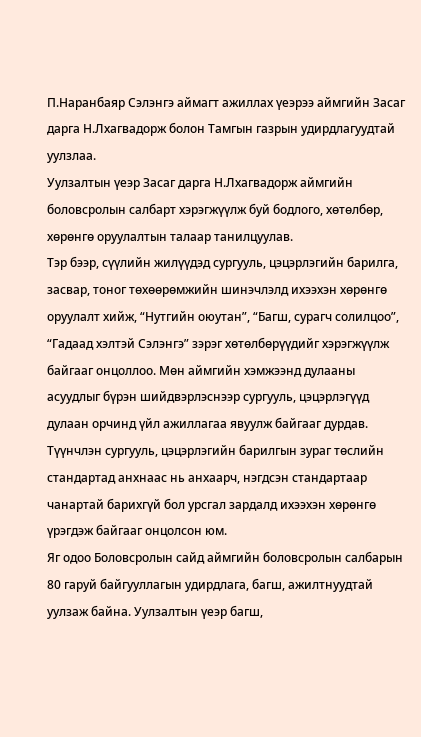П.Наранбаяр Сэлэнгэ аймагт ажиллах үеэрээ аймгийн Засаг дарга Н.Лхагвадорж болон Тамгын газрын удирдлагуудтай уулзлаа.
Уулзалтын үеэр Засаг дарга Н.Лхагвадорж аймгийн боловсролын салбарт хэрэгжүүлж буй бодлого, хөтөлбөр, хөрөнгө оруулалтын талаар танилцуулав.
Тэр бээр, сүүлийн жилүүдэд сургууль, цэцэрлэгийн барилга, засвар, тоног төхөөрөмжийн шинэчлэлд ихээхэн хөрөнгө оруулалт хийж, “Нутгийн оюутан”, “Багш, сурагч солилцоо”, “Гадаад хэлтэй Сэлэнгэ” зэрэг хөтөлбөрүүдийг хэрэгжүүлж байгааг онцоллоо. Мөн аймгийн хэмжээнд дулааны асуудлыг бүрэн шийдвэрлэснээр сургууль, цэцэрлэгүүд дулаан орчинд үйл ажиллагаа явуулж байгааг дурдав.
Түүнчлэн сургууль, цэцэрлэгийн барилгын зураг төслийн стандартад анхнаас нь анхаарч, нэгдсэн стандартаар чанартай барихгүй бол урсгал зардалд ихээхэн хөрөнгө үрэгдэж байгааг онцолсон юм.
Яг одоо Боловсролын сайд аймгийн боловсролын салбарын 80 гаруй байгууллагын удирдлага, багш, ажилтнуудтай уулзаж байна. Уулзалтын үеэр багш,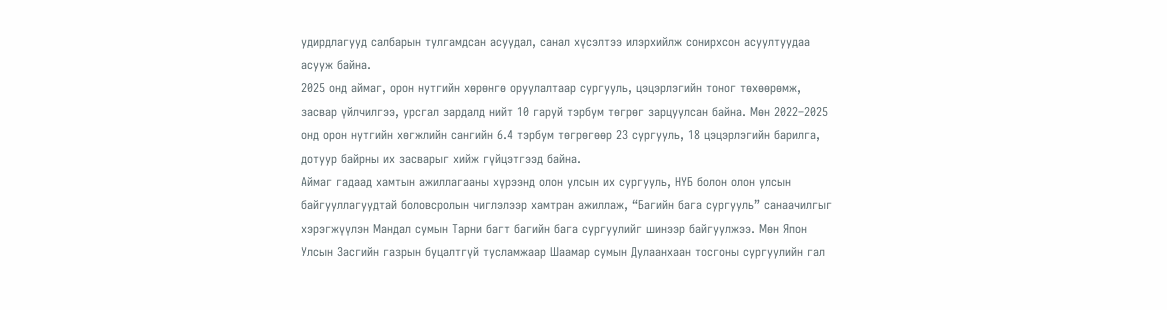удирдлагууд салбарын тулгамдсан асуудал, санал хүсэлтээ илэрхийлж сонирхсон асуултуудаа асууж байна.
2025 онд аймаг, орон нутгийн хөрөнгө оруулалтаар сургууль, цэцэрлэгийн тоног төхөөрөмж, засвар үйлчилгээ, урсгал зардалд нийт 10 гаруй тэрбум төгрөг зарцуулсан байна. Мөн 2022–2025 онд орон нутгийн хөгжлийн сангийн 6.4 тэрбум төгрөгөөр 23 сургууль, 18 цэцэрлэгийн барилга, дотуур байрны их засварыг хийж гүйцэтгээд байна.
Аймаг гадаад хамтын ажиллагааны хүрээнд олон улсын их сургууль, НҮБ болон олон улсын байгууллагуудтай боловсролын чиглэлээр хамтран ажиллаж, “Багийн бага сургууль” санаачилгыг хэрэгжүүлэн Мандал сумын Тарни багт багийн бага сургуулийг шинээр байгуулжээ. Мөн Япон Улсын Засгийн газрын буцалтгүй тусламжаар Шаамар сумын Дулаанхаан тосгоны сургуулийн гал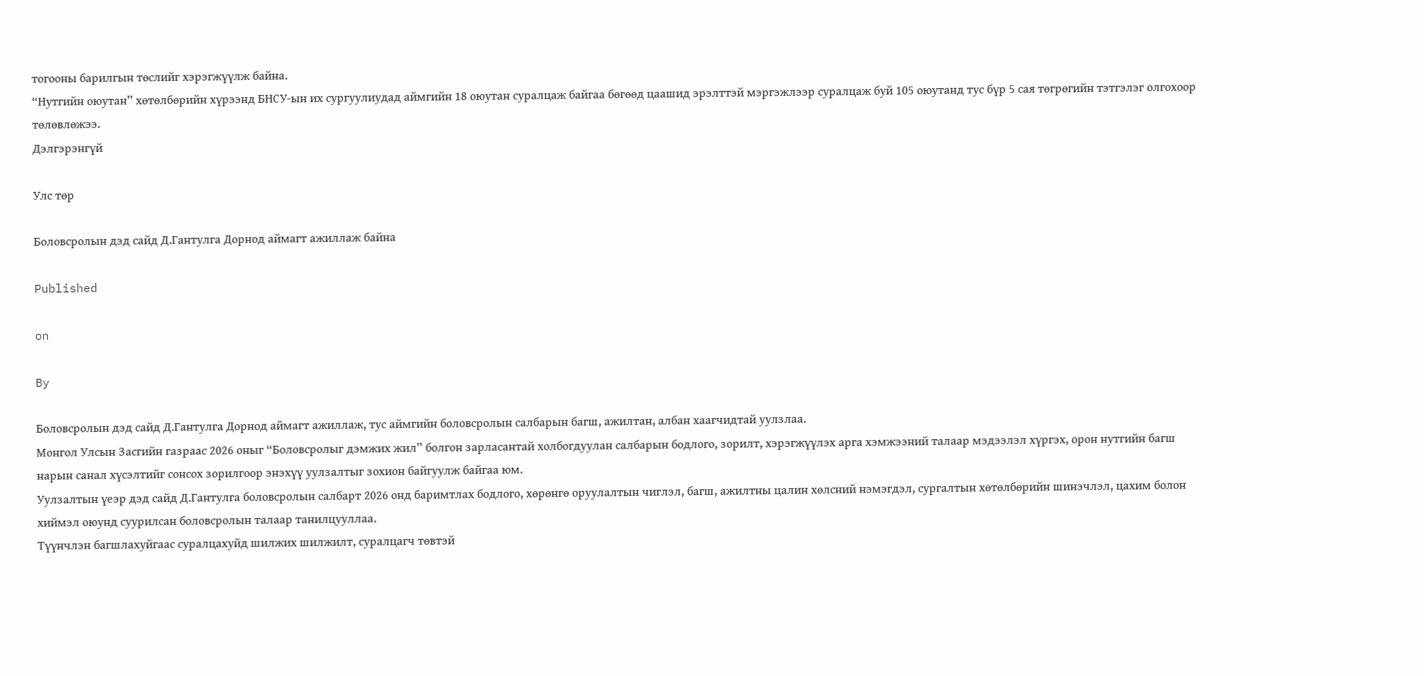тогооны барилгын төслийг хэрэгжүүлж байна.
“Нутгийн оюутан” хөтөлбөрийн хүрээнд БНСУ-ын их сургуулиудад аймгийн 18 оюутан суралцаж байгаа бөгөөд цаашид эрэлттэй мэргэжлээр суралцаж буй 105 оюутанд тус бүр 5 сая төгрөгийн тэтгэлэг олгохоор төлөвлөжээ.
Дэлгэрэнгүй

Улс төр

Боловсролын дэд сайд Д.Гантулга Дорнод аймагт ажиллаж байна

Published

on

By

Боловсролын дэд сайд Д.Гантулга Дорнод аймагт ажиллаж, тус аймгийн боловсролын салбарын багш, ажилтан, албан хаагчидтай уулзлаа.
Монгол Улсын Засгийн газраас 2026 оныг “Боловсролыг дэмжих жил” болгон зарласантай холбогдуулан салбарын бодлого, зорилт, хэрэгжүүлэх арга хэмжээний талаар мэдээлэл хүргэх, орон нутгийн багш нарын санал хүсэлтийг сонсох зорилгоор энэхүү уулзалтыг зохион байгуулж байгаа юм.
Уулзалтын үеэр дэд сайд Д.Гантулга боловсролын салбарт 2026 онд баримтлах бодлого, хөрөнгө оруулалтын чиглэл, багш, ажилтны цалин хөлсний нэмэгдэл, сургалтын хөтөлбөрийн шинэчлэл, цахим болон хиймэл оюунд суурилсан боловсролын талаар танилцууллаа.
Түүнчлэн багшлахуйгаас суралцахуйд шилжих шилжилт, суралцагч төвтэй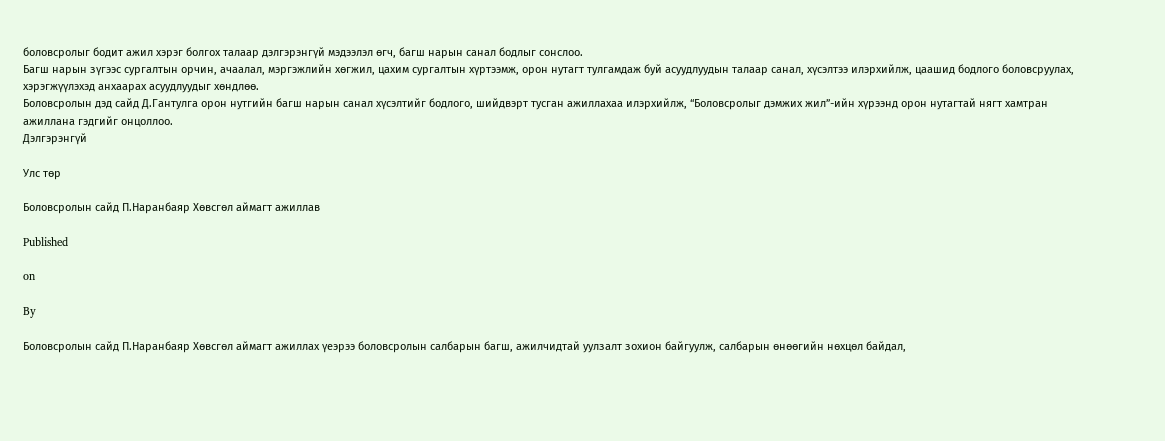боловсролыг бодит ажил хэрэг болгох талаар дэлгэрэнгүй мэдээлэл өгч, багш нарын санал бодлыг сонслоо.
Багш нарын зүгээс сургалтын орчин, ачаалал, мэргэжлийн хөгжил, цахим сургалтын хүртээмж, орон нутагт тулгамдаж буй асуудлуудын талаар санал, хүсэлтээ илэрхийлж, цаашид бодлого боловсруулах, хэрэгжүүлэхэд анхаарах асуудлуудыг хөндлөө.
Боловсролын дэд сайд Д.Гантулга орон нутгийн багш нарын санал хүсэлтийг бодлого, шийдвэрт тусган ажиллахаа илэрхийлж, “Боловсролыг дэмжих жил”-ийн хүрээнд орон нутагтай нягт хамтран ажиллана гэдгийг онцоллоо.
Дэлгэрэнгүй

Улс төр

Боловсролын сайд П.Наранбаяр Хөвсгөл аймагт ажиллав

Published

on

By

Боловсролын сайд П.Наранбаяр Хөвсгөл аймагт ажиллах үеэрээ боловсролын салбарын багш, ажилчидтай уулзалт зохион байгуулж, салбарын өнөөгийн нөхцөл байдал,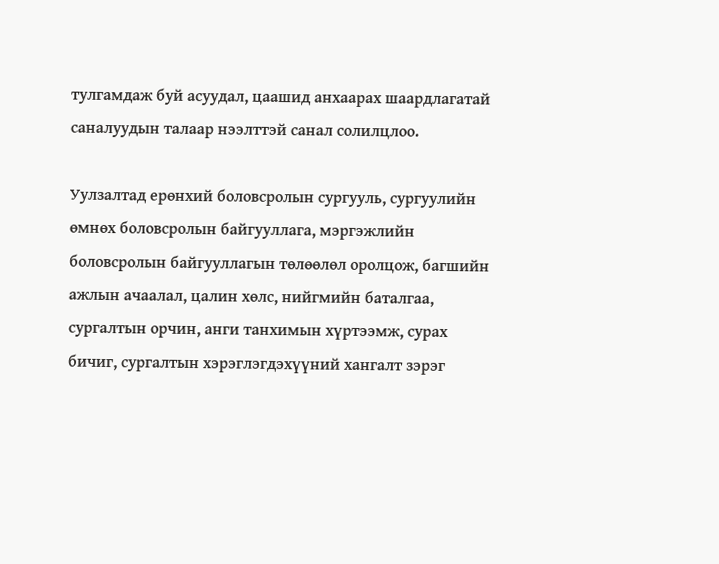тулгамдаж буй асуудал, цаашид анхаарах шаардлагатай саналуудын талаар нээлттэй санал солилцлоо.

Уулзалтад ерөнхий боловсролын сургууль, сургуулийн өмнөх боловсролын байгууллага, мэргэжлийн боловсролын байгууллагын төлөөлөл оролцож, багшийн ажлын ачаалал, цалин хөлс, нийгмийн баталгаа, сургалтын орчин, анги танхимын хүртээмж, сурах бичиг, сургалтын хэрэглэгдэхүүний хангалт зэрэг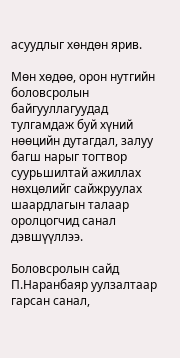асуудлыг хөндөн ярив.

Мөн хөдөө, орон нутгийн боловсролын байгууллагуудад тулгамдаж буй хүний нөөцийн дутагдал, залуу багш нарыг тогтвор суурьшилтай ажиллах нөхцөлийг сайжруулах шаардлагын талаар оролцогчид санал дэвшүүллээ.

Боловсролын сайд П.Наранбаяр уулзалтаар гарсан санал,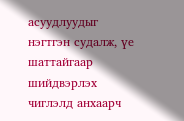асуудлуудыг нэгтгэн судалж, үе шаттайгаар шийдвэрлэх чиглэлд анхаарч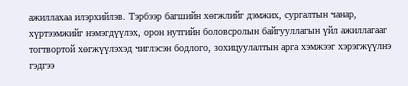ажиллахаа илэрхийлэв. Тэрбээр багшийн хөгжлийг дэмжих, сургалтын чанар, хүртээмжийг нэмэгдүүлэх, орон нутгийн боловсролын байгууллагын үйл ажиллагааг тогтвортой хөгжүүлэхэд чиглэсэн бодлого, зохицуулалтын арга хэмжээг хэрэгжүүлнэ гэдгээ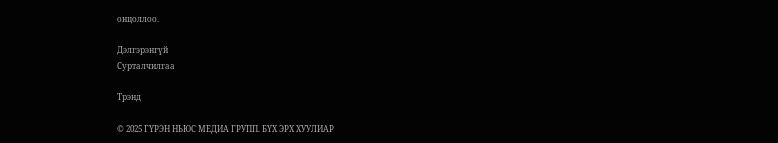онцоллоо.

Дэлгэрэнгүй
Сурталчилгаа

Трэнд

© 2025 ГҮРЭН НЬЮС МЕДИА ГРУПП. БҮХ ЭРХ ХУУЛИАР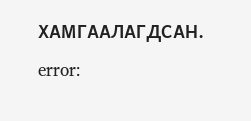ХАМГААЛАГДСАН.

error: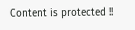Content is protected !!